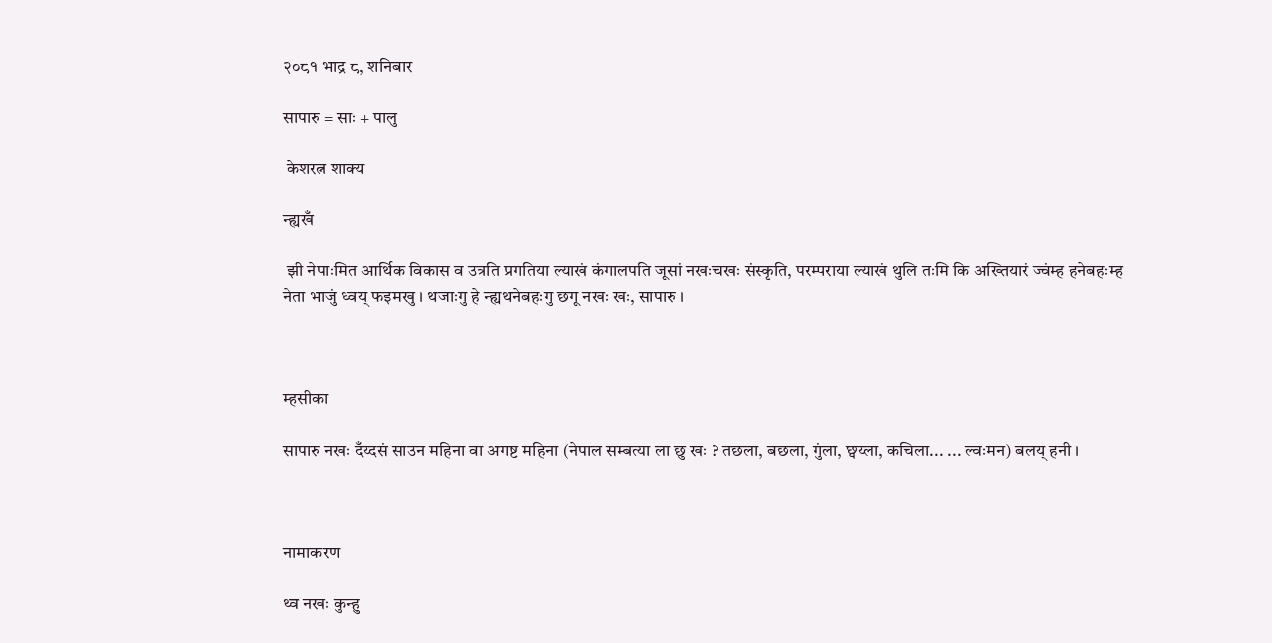२०८१ भाद्र ८, शनिबार

सापारु = साः + पालु

 केशरत्न शाक्य

न्ह्यखँ

 झी नेपाःमित आर्थिक विकास व उत्रति प्रगतिया ल्याखं कंगालपति जूसां नखःचखः संस्कृति, परम्पराया ल्याखं थुलि तःमि कि अख्तियारं ज्वंम्ह हनेबहःम्ह नेता भाजुं ध्वय् फइमखु । थजाःगु हे न्ह्यथनेबहःगु छगू नखः खः, सापारु ।



म्हसीका

सापारु नखः दँय्दसं साउन महिना वा अगष्ट महिना (नेपाल सम्बत्या ला छु खः ? तछला, बछला, गुंला, छ्वय्ला, कचिला... ... ल्वःमन) बलय् हनी ।



नामाकरण

थ्व नखः कुन्हु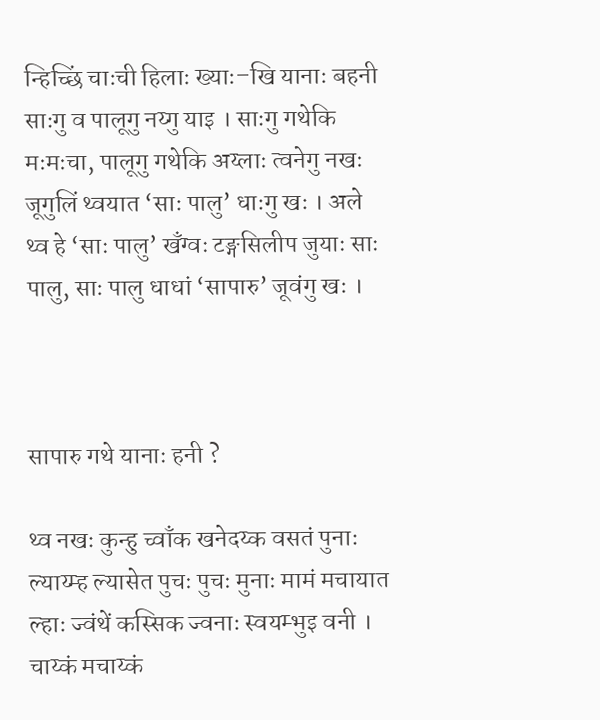न्हिच्छिं चाःची हिलाः ख्याः–खि यानाः बहनी साःगु व पालूगु नय्गु याइ । साःगु गथेकि मःमःचा, पालूगु गथेकि अय्लाः त्वनेगु नखः जूगुलिं थ्वयात ‘साः पालु’ धाःगु खः । अले थ्व हे ‘साः पालु’ खँग्वः टङ्गसिलीप जुयाः साः पालु, साः पालु धाधां ‘सापारु’ जूवंगु खः ।



सापारु गथे यानाः हनी ?

थ्व नखः कुन्हु च्वाँक खनेदय्क वसतं पुनाः ल्याय्म्ह ल्यासेत पुचः पुचः मुनाः मामं मचायात ल्हाः ज्वंथें कस्सिक ज्वनाः स्वयम्भुइ वनी । चाय्कं मचाय्कं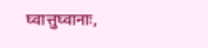घ्वात्तुघ्वानाः,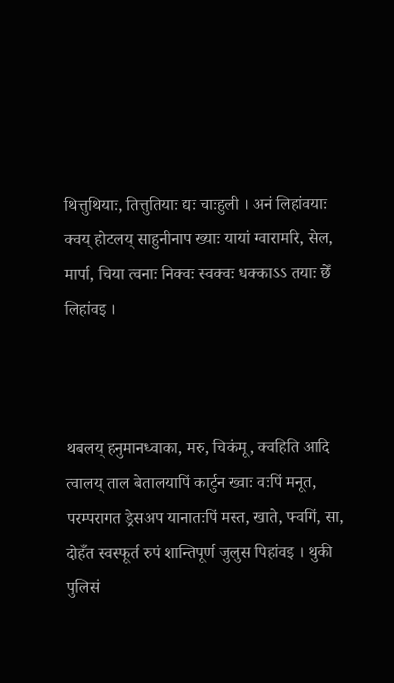थित्तुथियाः, तित्तुतियाः द्यः चाःहुली । अनं लिहांवयाः क्वय् होटलय् साहुनीनाप ख्याः यायां ग्वारामरि, सेल, मार्पा, चिया त्वनाः निक्वः स्वक्वः धक्काऽऽ तयाः छेँ लिहांवइ ।



थबलय् हनुमानध्वाका, मरु, चिकंमू, क्वहिति आदि त्वालय् ताल बेतालयापिं कार्टुन ख्वाः वःपिं मनूत, परम्परागत ड्रेसअप यानातःपिं मस्त, खाते, फ्वगिं, सा, दोहँत स्वस्फूर्त रुपं शान्तिपूर्ण जुलुस पिहांवइ । थुकी पुलिसं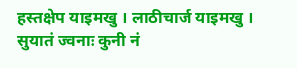हस्तक्षेप याइमखु । लाठीचार्ज याइमखु । सुयातं ज्वनाः कुनी नं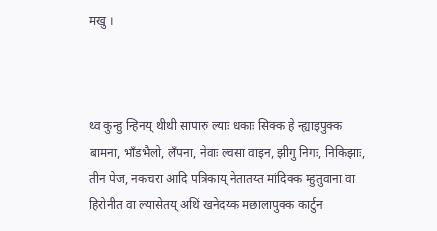मखु ।



थ्व कुन्हु न्हिनय् थीथी सापारु ल्याः धकाः सिक्क हे न्ह्याइपुक्क बामना, भाँडभैलो, लँपना, नेवाः ल्वसा वाइन, झीगु निगः, निकिझाः, तीन पेज, नकचरा आदि पत्रिकाय् नेतातय्त मांदिक्क म्हुतुवाना वा हिरोनीत वा ल्यासेतय् अथिं खनेदय्क मछालापुक्क कार्टुन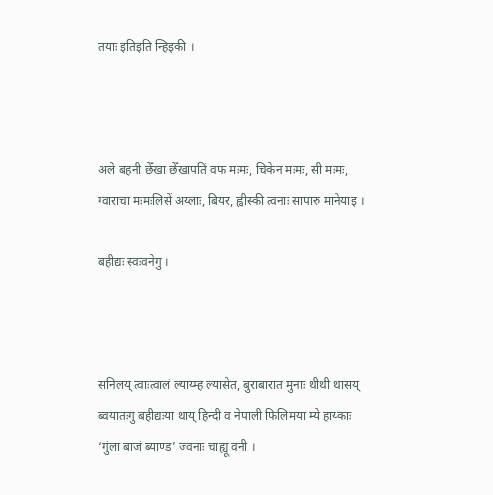तयाः इतिइति न्हिइकी ।



अले बहनी छेँखा छेँखापतिं वफ मःमः, चिकेन मःमः, सी मःमः, ग्वाराचा मःमःलिसें अय्लाः, बियर, ह्वीस्की त्वनाः सापारु मानेयाइ ।

बहीद्यः स्वःवनेगु ।



सनिलय् त्वाःत्वालं ल्याय्म्ह ल्यासेत, बुराबारात मुनाः थीथी थासय् ब्वयातःगु बहीद्यःया थाय् हिन्दी व नेपाली फिलिमया म्ये हाय्काः ‘गुंला बाजं ब्याण्ड’ ज्वनाः चाह्यू वनी ।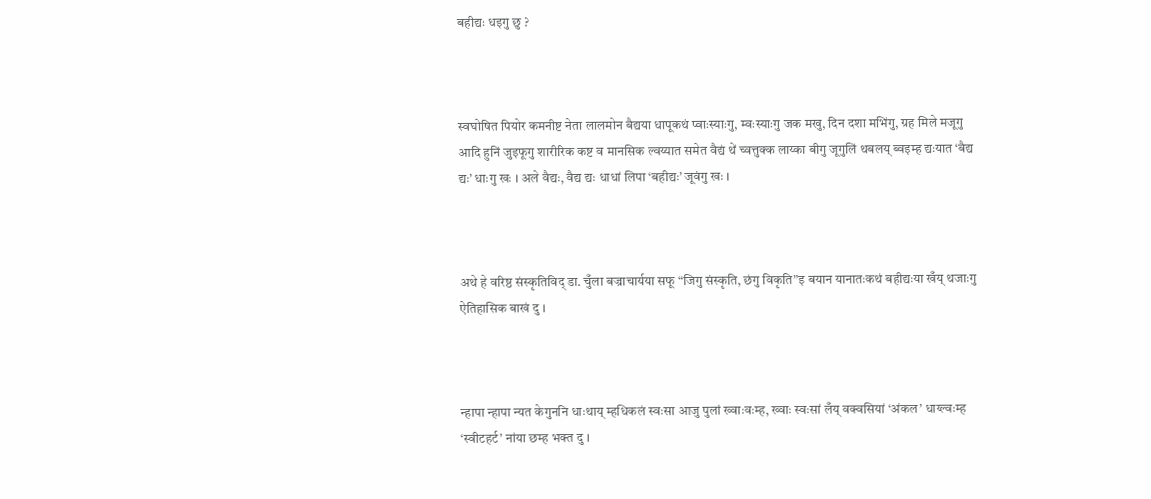बहीद्यः धइगु छु ?



स्वघोषित पियोर कमनीष्ट नेता लालमोन बैद्यया धापूकथं प्वाःस्याःगु, म्वःस्याःगु जक मखु, दिन दशा मभिंगु, ग्रह मिले मजूगु आदि हुनिं जुइफूगु शारीरिक कष्ट व मानसिक ल्वय्यात समेत वैद्यं थें च्वत्तुक्क लाय्का बीगु जूगुलिं थबलय् ब्वइम्ह द्यःयात ‘बैद्य द्यः’ धाःगु खः । अले वैद्यः, वैद्य द्यः धाधां लिपा ‘बहीद्यः’ जूवंगु खः ।



अथे हे वरिष्ठ संस्कृतिविद् डा. चुँला बज्राचार्यया सफू “जिगु संस्कृति, छंगु विकृति”इ बयान यानातःकथं बहीद्यःया खँय् थजाःगु ऐतिहासिक बाखं दु ।



न्हापा न्हापा न्यत केगुननि धाःथाय् म्हधिकलं स्वःसा आजु पुलां ख्वाःवःम्ह, ख्वाः स्वःसां लँय् वक्वसियां ‘अंकल’ धाय्ल्वःम्ह ‘स्वीटहर्ट’ नांया छम्ह भक्त दु ।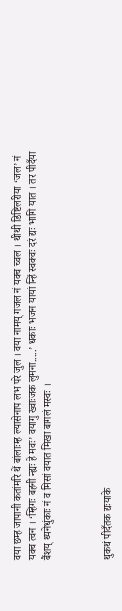वया छम्ह जापानी कतांमरि थें बांलाःम्ह ल्यासेनाप लभ परे जुल । वया नामय् गजल नं यक्व च्वल । थीथी डिष्टिलरीया ‘जल’ नं यक्व त्वन । ‘म्हिगः बहनी न्ह्यः हे मवः’ वयागु ख्वाःजक लुमना.....’ धकाः भजन यायां न्हिं स्वक्वः दरं द्यः भागि यात । तर पीदँया बैंशय् थ्यनेधुंकाः नं व मिसां वयात मिखा बागलं मस्वः ।



थुकथं पीदँतक द्यःयाके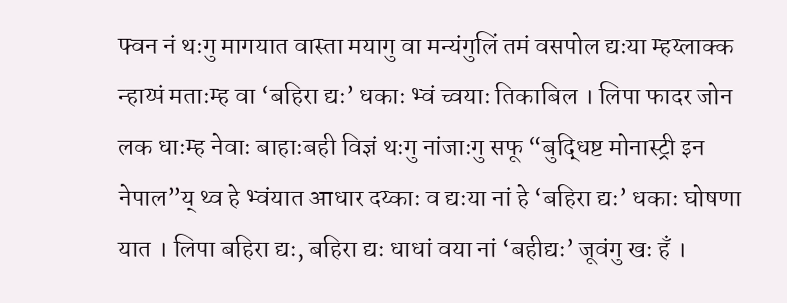फ्वन नं थःगु मागयात वास्ता मयागु वा मन्यंगुलिं तमं वसपोल द्यःया म्हय्लाक्क न्हाय्पं मताःम्ह वा ‘बहिरा द्यः’ धकाः भ्वं च्वयाः तिकाबिल । लिपा फादर जोन लक धाःम्ह नेवाः बाहाःबही विज्ञं थःगु नांजाःगु सफू “बुद्धिष्ट मोनास्ट्री इन नेपाल”य् थ्व हे भ्वंयात आधार दय्काः व द्यःया नां हे ‘बहिरा द्यः’ धकाः घोषणा यात । लिपा बहिरा द्यः, बहिरा द्यः धाधां वया नां ‘बहीद्यः’ जूवंगु खः हँ ।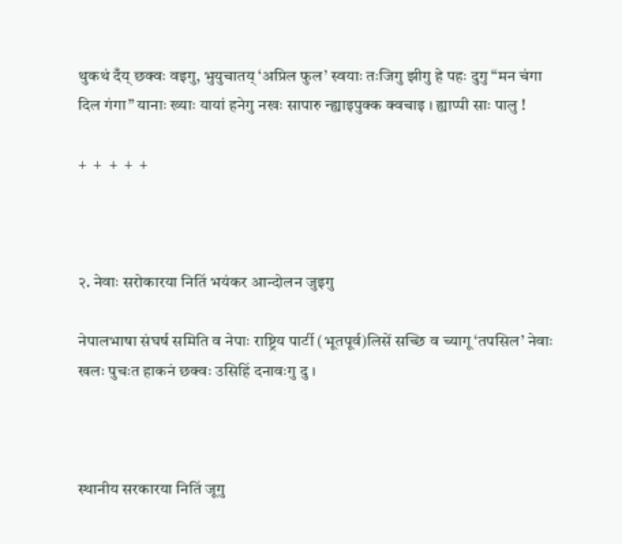थुकथं दँय् छक्वः वइगु, भुयुचातय् ‘अप्रिल फुल’ स्वयाः तःजिगु झीगु हे पहः दुगु “मन चंगा दिल गंगा” यानाः ख्याः यायां हनेगु नखः सापारु न्ह्याइपुक्क क्वचाइ । ह्याप्पी साः पालु !

+  +  +  +  +



२. नेवाः सरोकारया नितिं भयंकर आन्दोलन जुइगु

नेपालभाषा संघर्ष समिति व नेपाः राष्ट्रिय पार्टी (भूतपूर्व)लिसें सच्छि व च्यागू ‘तपसिल’ नेवाः खलः पुचःत हाकनं छक्वः उसिहिं दनावःगु दु ।



स्थानीय सरकारया नितिं जूगु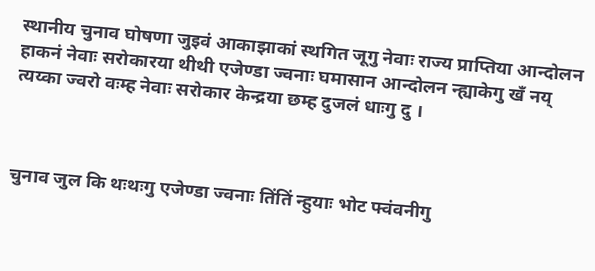स्थानीय चुनाव घोषणा जुइवं आकाझाकां स्थगित जूगु नेवाः राज्य प्राप्तिया आन्दोलन हाकनं नेवाः सरोकारया थीथी एजेण्डा ज्वनाः घमासान आन्दोलन न्ह्याकेगु खँ नय् त्यय्का ज्वरो वःम्ह नेवाः सरोकार केन्द्रया छम्ह दुजलं धाःगु दु ।



चुनाव जुल कि थःथःगु एजेण्डा ज्वनाः तिंतिं न्हुयाः भोट फ्वंवनीगु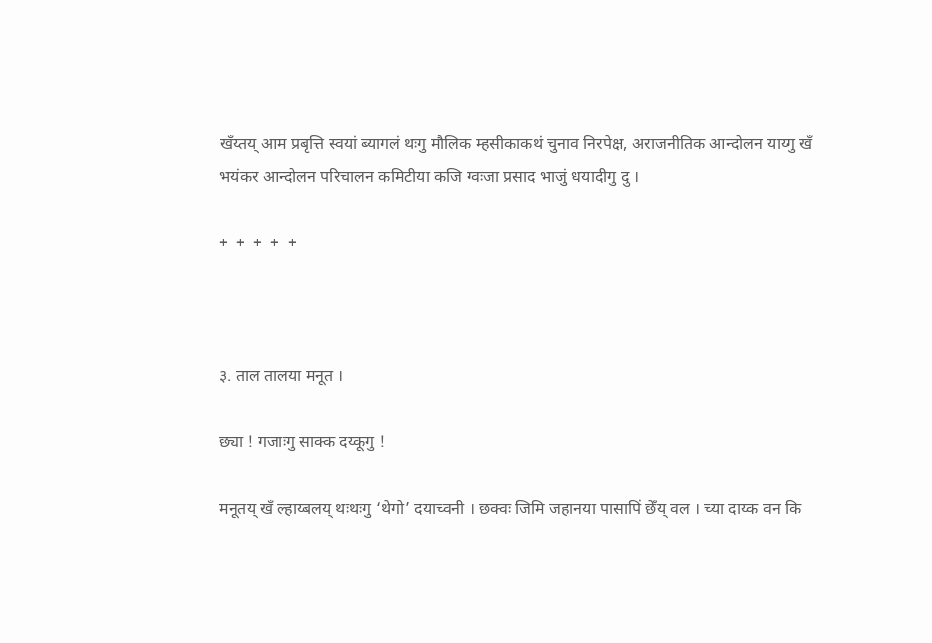खँय्तय् आम प्रबृत्ति स्वयां ब्यागलं थःगु मौलिक म्हसीकाकथं चुनाव निरपेक्ष, अराजनीतिक आन्दोलन याय्गु खँ भयंकर आन्दोलन परिचालन कमिटीया कजि ग्वःजा प्रसाद भाजुं धयादीगु दु ।

+  +  +  +  +



३. ताल तालया मनूत ।

छ्या ! गजाःगु साक्क दय्कूगु !

मनूतय् खँ ल्हाय्बलय् थःथःगु ‘थेगो’ दयाच्वनी । छक्वः जिमि जहानया पासापिं छेँय् वल । च्या दाय्क वन कि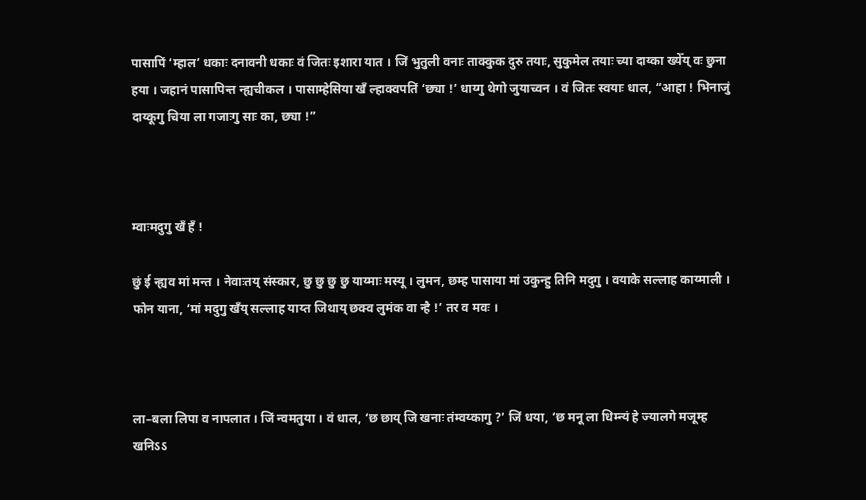पासापिं ‘म्हाल’ धकाः दनावनी धकाः वं जितः इशारा यात । जिं भुतुली वनाः ताक्कुक दुरु तयाः, सुकुमेल तयाः च्या दाय्का ख्येँय् वः छुना हया । जहानं पासापिन्त न्ह्यचीकल । पासाम्हेसिया खँ ल्हाक्वपतिं ‘छ्या !’ धाय्गु थेगो जुयाच्वन । वं जितः स्वयाः धाल, “आहा ! भिनाजुं दाय्कूगु चिया ला गजाःगु साः का, छ्या !”



म्वाःमदुगु खँ हँ !

छुं ई न्ह्यव मां मन्त । नेवाःतय् संस्कार, छु छु छु छु याय्माः मस्यू । लुमन, छम्ह पासाया मां उकुन्हु तिनि मदुगु । वयाके सल्लाह काय्माली । फोन याना, ‘मां मदुगु खँय् सल्लाह याय्त जिथाय् छक्व लुमंक वा न्है !’ तर व मवः ।



ला–बला लिपा व नापलात । जिं न्वमतुया । वं धाल, ‘छ छाय् जि खनाः तंम्वय्कागु ?’ जिं धया, ‘छ मनू ला धिम्न्यं हे ज्यालगे मजूम्ह खनिऽऽ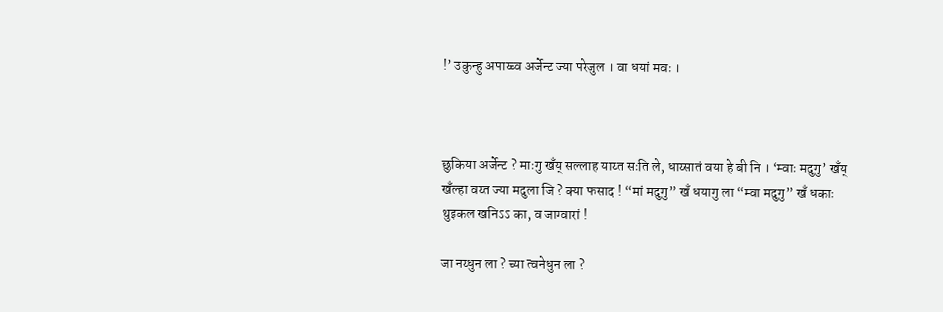!’ उकुन्हु अपाय्च्व अर्जेन्ट ज्या परेजुल । वा धयां मवः ।



छुकिया अर्जेन्ट ? माःगु खँय् सल्लाह याय्त सःति ले, धाय्सातं वया हे बी नि । ‘म्वाः मदुगु’ खँय् खँल्हा वय्त ज्या मदुला जि ? क्या फसाद ! “मां मदुगु” खँ धयागु ला “म्वा मदुगु” खँ धकाः थुइकल खनिऽऽ का, व जाग्वारां !

जा नय्धुन ला ? च्या त्वनेधुन ला ?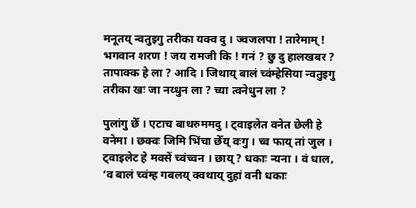मनूतय् न्वतुइगु तरीका यक्व दु । ज्वजलपा ! तारेमाम् ! भगवान शरण ! जय रामजी कि ! गनं ? छु दु हालखबर ? तापाक्क हे ला ? आदि । जिथाय् बालं च्वंम्हेसिया न्वतुइगु तरीका खः जा नय्धुन ला ? च्या त्वनेधुन ला ?

पुलांगु छेँ । एटाच बाथरुममदु । ट्वाइलेत वनेत छेली हे वनेमा । छक्वः जिमि भिंचा छेँय् वःगु । च्व फाय् तां जुल । ट्वाइलेट हे मवसें च्वंच्वन । छाय् ? धकाः न्यना । वं धाल, ‘व बालं च्वंम्ह गबलय् क्वथाय् दुहां वनी धकाः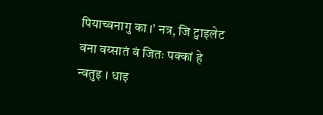पियाच्वनागु का ।’ नत्र, जि ट्वाइलेट वना वय्सातं वं जितः पक्कां हे न्वतुइ । धाइ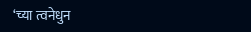‘च्या त्वनेधुन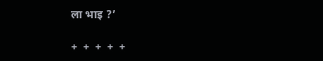ला भाइ ?’

+  +  +  +  +